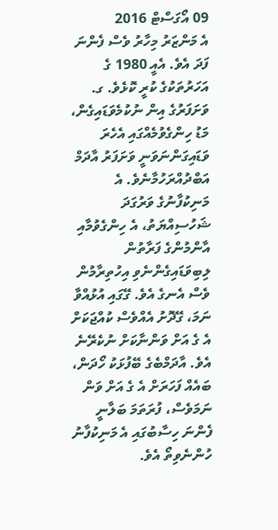09 އޯގަސްޓް 2016
އެ މަންޒަރު މިހާރު ވެސް ފެންނަ ފަދަ އެވެ. އެއީ 1980 ގެ އަހަރުތަކުގެ ކުރީ ކޮޅެވެ. ގ. ވަށަފަރުގެ އިން ނުކުމެވަޑައިގެން، މަޑު ހިންގެވުމެއްގައި އެހެރަ ވަޑައިގަންނަވަނީ ވަށަފަރު އާދަމް އަބްދުއްރަހުމާނެވެ. އެ މަނިކުފާނުގެ ވަރުގަދަ ޝަހުސިއްޔަތު، އެ ހިންގެވުމާއި އާންމުންގެ ފަރާތުން ލިބިވަޑައިގެންނެވި އިހުތިރާމުން ވެސް އެނގެ އެވެ. ގޭގައި އުޅުއްވާ ނަމަ، ގޭދޮށު އެއްވެސް ކުއްޖަކަށް އެ ގެ އަށް ވަންނާކަށް ނުކެރޭނެ އެވެ. އާދަމްބެގެ ބޭފުޅަކު ހޯދަން، ބައެއް ފަހަރަށް އެ ގެ އަށް ވަން ނަމަވެސް، ފުރަތަމަ ބަލާނީ ފެންނަ ހިސާބުގައި އެ މަނިކުފާނު ހުންނެވިތޯ އެވެ.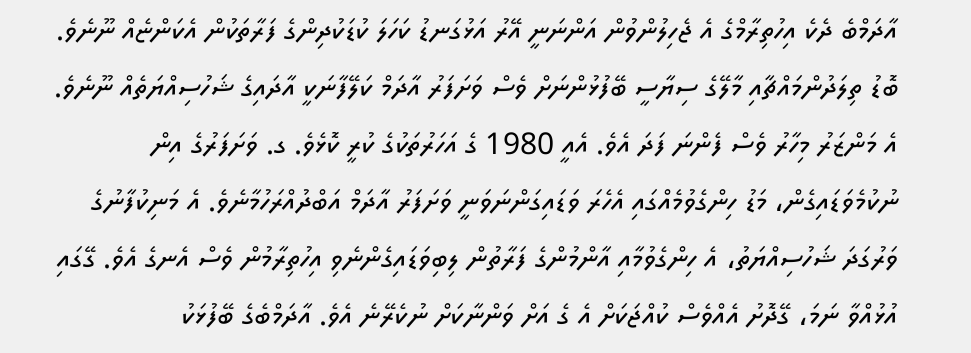އާދަމްބެ ދެކެ އިހުތިރާމްގެ އެ ޖެހިލުންވުން އަންނަނީ އޭރު އަޅުގަނޑު ކަހަލަ ކުޑަކުދިންގެ ފަރާތަކުން އެކަންޏެއް ނޫނެވެ. ބޮޑު ތިލަދުންމައްޗާއި މާލޭގެ ސިޔާސީ ބޭފުޅުންނަށް ވެސް ވަށަފަރު އާދަމް ކަލޭފާނަކީ އާދައިގެ ޝަހުސިއްޔަތެއް ނޫނެވެ.
އެ މަންޒަރު މިހާރު ވެސް ފެންނަ ފަދަ އެވެ. އެއީ 1980 ގެ އަހަރުތަކުގެ ކުރީ ކޮޅެވެ. ގ. ވަށަފަރުގެ އިން ނުކުމެވަޑައިގެން، މަޑު ހިންގެވުމެއްގައި އެހެރަ ވަޑައިގަންނަވަނީ ވަށަފަރު އާދަމް އަބްދުއްރަހުމާނެވެ. އެ މަނިކުފާނުގެ ވަރުގަދަ ޝަހުސިއްޔަތު، އެ ހިންގެވުމާއި އާންމުންގެ ފަރާތުން ލިބިވަޑައިގެންނެވި އިހުތިރާމުން ވެސް އެނގެ އެވެ. ގޭގައި އުޅުއްވާ ނަމަ، ގޭދޮށު އެއްވެސް ކުއްޖަކަށް އެ ގެ އަށް ވަންނާކަށް ނުކެރޭނެ އެވެ. އާދަމްބެގެ ބޭފުޅަކު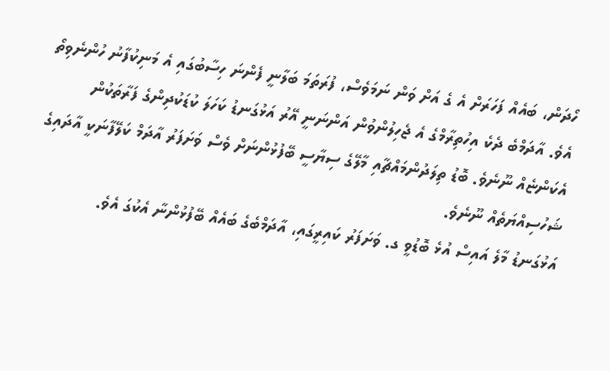ހޯދަން، ބައެއް ފަހަރަށް އެ ގެ އަށް ވަން ނަމަވެސް، ފުރަތަމަ ބަލާނީ ފެންނަ ހިސާބުގައި އެ މަނިކުފާނު ހުންނެވިތޯ އެވެ. އާދަމްބެ ދެކެ އިހުތިރާމްގެ އެ ޖެހިލުންވުން އަންނަނީ އޭރު އަޅުގަނޑު ކަހަލަ ކުޑަކުދިންގެ ފަރާތަކުން އެކަންޏެއް ނޫނެވެ. ބޮޑު ތިލަދުންމައްޗާއި މާލޭގެ ސިޔާސީ ބޭފުޅުންނަށް ވެސް ވަށަފަރު އާދަމް ކަލޭފާނަކީ އާދައިގެ ޝަހުސިއްޔަތެއް ނޫނެވެ.
އަޅުގަނޑު މާލެ އައިސް އުޅެ ބޮޑުވީ ގ. ވަށަފަރު ކައިރީގައި، އާދަމްބެގެ ބައެއް ބޭފުޅުންނާ އެކުގަ އެވެ.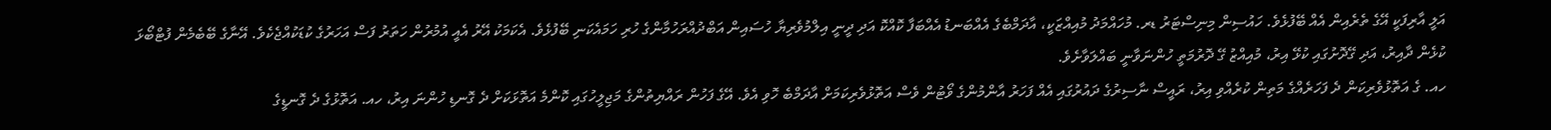އަލީ އާރިފަކީ އޭގެ ތެރެއިން އެއް ބޭފުޅެވެ. ހައުސިން މިނިސްޓަރު ޑރ. މުހައްމަދު މުއިއްޒަކީ، އާދަމްބެގެ އެއްބަނޑު އެއްބަފާ ކޮއްކޮ އަދި ދީނީ އިލްމުވެރިޔާ ހުސައިން އަބްދުއްރަހުމާންގެ ހުރި ހަމައެކަނި ބޭފުޅެވެ. އެކަމަކު އޭރު އެއީ އުމުރުން ހަތަރު ފަސް އަހަރުގެ ކުޑަކުއްޖެކެވެ. އޭނާގެ ބޭބެމެން ފުޓްބޯޅަ ކުޅެން ދާއިރު، އަދި ގޭދޮށުގައި ކުޅޭ އިރު، މުއިއްޒު ގޭ ދޮރުމަތީ ހުންނަވާނީ ބައްލަވާށެވެ.
ހއ. ގެ އަތޮޅުވެރިކަން ދެ ފަހަރެއްގެ މަތިން ކުރެއްވި އިރު، ރައީސް ނާސިރުގެ ދައުރުގައި އެއް ފަހަރު އާންމުންގެ ވޯޓުން ވެސް އަތޮޅުވެރިކަމަށް އާދަމްބެ ހޮވި އެވެ. އޭގެ ފަހުން ރައްޔިތުންގެ މަޖިލީހުގައި ކޮންމެ އަތޮޅަކަށް ދެ ގޮނޑި ހުންނަ އިރު، ހއ. އަތޮޅުގެ ދެ ގޮނޑީގެ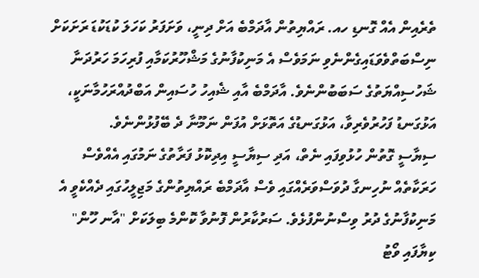ތެރެއިން އެއް ގޮނޑި ހއ. ރައްޔިތުން އާދަމްބެ އަށް ދިނީ، ވަށަފަރު ކަހަލަ ކުޑަކުޑަ ރަށަކަށް ނިސްބަތްވެވަޑައިގެންނެވި ނަމަވެސް އެ މަނިކުފާނުގެ މަޝްހޫރުކަމާއި ފުރިހަމަ ހަރުދަނާ ޝަހުސިއްޔަތުގެ ސަބަބުންނެވެ. އާދަމްބެ އާއި ޝެއިހު ހުސައިން އަބްދުއްރަހުމާނަކީ، އަޅުގަނޑު ފަހުރުވެރިވާ، އަޅުގަނޑުގެ އަތޮޅަށް އުފަން ނަމޫނާ ދެ ބޭފުޅުންނެވެ.
ސިޔާސީ ގޮތުން ހުޅުވިފައި ނެތް، އަދި ސިޔާސީ އިދިކޮޅު ފަރާތުގެ ނަމުގައި އެއްވެސް ހަރަކާތެއް ނުހިނގާ ދުވަސްވަރެއްގައި ވެސް އާދަމްބެ ރައްޔިތުންގެ މަޖިލީހުގައި ދެއްކެވީ އެ މަނިކުފާނުގެ ދުރު ވިސްނުންފުޅެވެ. ސަރުކާރުން ފޮނުވާ ކޮންމެ ބިލަކަށް "އާނ ހޫން" ކިޔާފައި ވޯޓު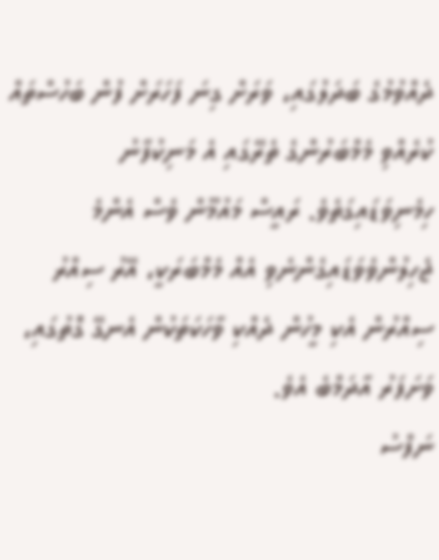ދެއްވުމުގެ ބަދަލުގައި، ވަރަށް ގިނަ ފަހަރަށް ފުން ބަހުސްތައް ކުރެއްވި މެމްބަރުންގެ ތެރޭގައި އެ މަނިކުފާނު ހިމެނިވަޑައިގަތެވެ. ރައީސް މައުމޫން ވެސް އެންމެ ޖެހިލުންވެވަޑައިގެންނެވި އެއް މެމްބަރަކީ، އޭރު ސިއްރު ސިއްރުން އެކި މީހުން ދެއްކި ވާހަކަތަކުން އެނގޭ ގޮތުގައި، ވަށަފަރު އާދަމްބެ އެވެ.
ނަފްސު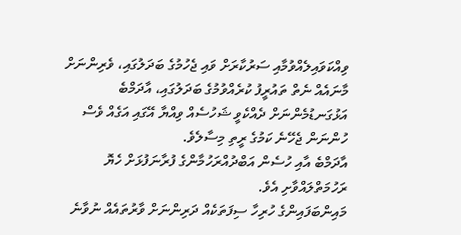ވިއްކަވައިލެއްވުމާއި ސަރުކާރަށް ވައި ޖެހުމުގެ ބަދަލުގައި، ވެރިންނަށް މާނައެއް ނެތް ތައުރީފު ކުރެއްވުމުގެ ބަދަލުގައި، އާދަމްބެ އަޅުގަނޑުމެންނަށް ދެއްކެވީ ޝަހުސެއް ވިއްޔާ އޭގައި އަގެއް ވެސް ހުންނަން ޖެހޭނެ ކަމުގެ ރީތި މިސާލެވެ.
އާދަމްބެ އާއި ހުސެން އަބްދުއްރަހުމާންގެ ފުރާނަފުޅަށް ހެޔޮ ރަހުމަތްލައްވާށި އެވެ.
މައިންބަފައިންގެ ހުރިހާ ސިފަތަކެއް ދަރިންނަށް ވާރުތައެއް ނުވާނެ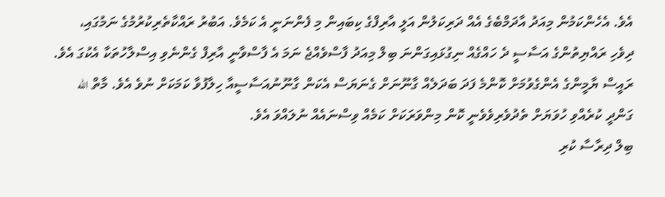އެވެ. އެހެންކަމުން މިއަދު އާދަމްބެގެ އެއް ދަރިކަލުން އަލީ އާރިފްގެ ކިބައިން މި ފެންނަނީ އެ ކަމެވެ. އަބުރު ރައްކާތެރިކުރުމުގެ ނަމުގައި، ދިވެހި ރައްޔިތުންގެ އަސާސީ ދެ ހައްގެއް ނިގުޅައިގަންނަ ބިލް މިއަދު ފާސްވެއްޖެ ނަމަ އެ ފާސްވާނީ އާރިފް ގެންނެވި އިސްލާހުތަކާ އެކުގަ އެވެ.
ރައީސް ޔާމީންގެ އެންގެވުމަށް ކޮންމެ ފަދަ ބަދަލެއް ގާނޫނަށް ގެނަޔަސް އެކަން ގާނޫނުއަސާސީއާ ހިލާފުވާ ކަމަކަށް ނުވެ އެވެ. މާތް الله ގަންދީ ކުރެއްވި ހުވަޔަށް ތެދުވެރިވެވެނީ ކޮން މިންވަރަކަށް ކަމެއް ވިސްނައެއް ނުލައްވަ އެވެ.
ބިލް ދިރާސާ ކުރި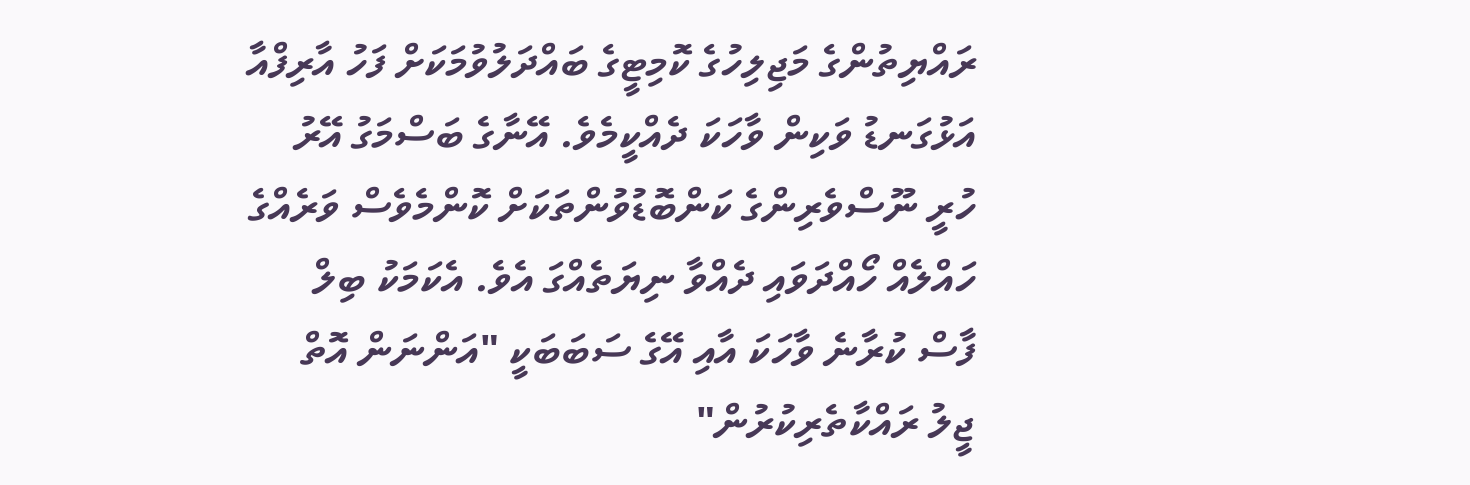ރައްޔިތުންގެ މަޖިލިހުގެ ކޮމިޓީގެ ބައްދަލުވުމަކަށް ފަހު އާރިފްއާ އަޅުގަނޑު ވަކިން ވާހަކަ ދެއްކީމެވެ. އޭނާގެ ބަސްމަގު އޭރު ހުރީ ނޫސްވެރިންގެ ކަންބޮޑުވުންތަކަށް ކޮންމެވެސް ވަރެއްގެ ހައްލެއް ހޯއްދަވައި ދެއްވާ ނިޔަތެއްގަ އެވެ. އެކަމަކު ބިލް ފާސް ކުރާނެ ވާހަކަ އާއި އޭގެ ސަބަބަކީ "އަންނަން އޮތް ޖީލު ރައްކާތެރިކުރުން"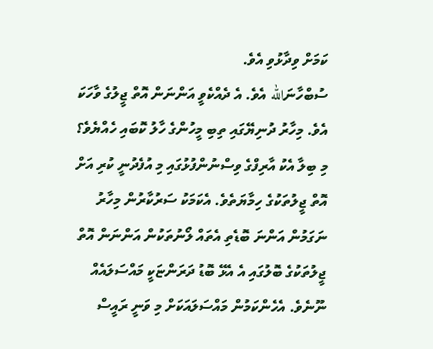ކަމަށް ވިދާޅުވި އެވެ.
ސުބްހާނަالله އެވެ. އެ ދެއްކެވީ އަންނަން އޮތް ޖީލުގެ ވާހަކަ އެވެ. މިހާރު ދުނިޔޭގައި ތިބި މީހުންގެ ހާލު ކޮބައި ހެއްޔެވެ؟ މި ބިލާ އެކު އާރިފްގެ ވިސްނުންފުޅުގައި މި އުފެދުނީ ކުރި އަށް އޮތް ޖީލުތަކުގެ ހިމާޔަތެވެ. އެކަމަކު ސަރުކާރުން މިހާރު ނަގަމުން އަންނަ ބޮޑެތި އެތައް ލޯނުތަކުން އަންނަން އޮތް ޖީލުތަކުގެ ބޮލުގައި އެ އެޅޭ ބޮޑު ދަރަންޏަކީ މައްސަލައެއް ނޫނެވެ. އެހެންކަމުން މައްސަލައަކަށް މި ވަނީ ރައީސް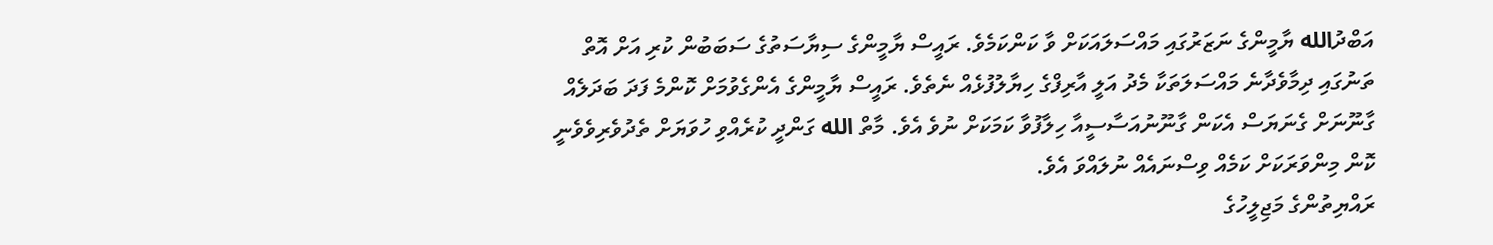އަބްދުالله ޔާމީންގެ ނަޒަރުގައި މައްސަލައަކަށް ވާ ކަންކަމެވެ. ރައީސް ޔާމީންގެ ސިޔާސަތުގެ ސަބަބުން ކުރި އަށް އޮތް ތަނުގައި ދިމާވެދާނެ މައްސަލަތަކާ މެދު އަލީ އާރިފްގެ ހިޔާލުފުޅެއް ނެތެވެ. ރައީސް ޔާމީންގެ އެންގެވުމަށް ކޮންމެ ފަދަ ބަދަލެއް ގާނޫނަށް ގެނަޔަސް އެކަން ގާނޫނުއަސާސީއާ ހިލާފުވާ ކަމަކަށް ނުވެ އެވެ. މާތް الله ގަންދީ ކުރެއްވި ހުވަޔަށް ތެދުވެރިވެވެނީ ކޮން މިންވަރަކަށް ކަމެއް ވިސްނައެއް ނުލައްވަ އެވެ.
ރައްޔިތުންގެ މަޖިލީހުގެ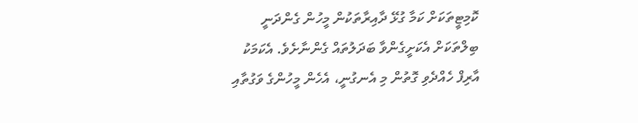ކޮމިޓީތަކަށް ކަމާ ގުޅޭ ދާއިރާތަކުން މީހުން ގެންދަނީ ބިލްތަކަށް އެކަށީގެންވާ ބަދަލުތައް ގެންނާށެވެ. އެކަމަކު އާރިފް ހެއްދެވި ގޮތުން މި އެނގުނީ، އެހެން މީހުންގެ ވަގުތާއި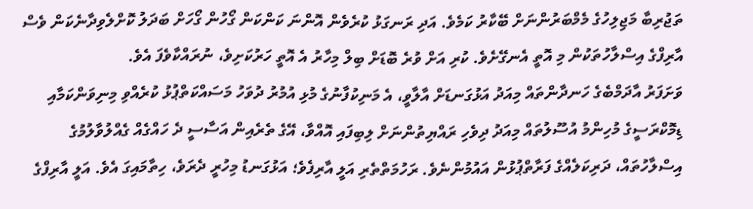ތަޖުރިބާ މަޖިލިހުގެ މެމްބަރުންނަށް ބޭކާރު ކަމެވެ. އަދި ރަނގަޅު ކުރެވެން އޮންނަ ކަންކަން ގޯހުން ގޯހަށް ބަދަލު ކޮށްލެވިދާނެކަން ވެސް އާރިފްގެ އިސްލާހުތަކުން މި އޮތީ އެނގޭށެވެ. ކުރި އަށް ވުރެ ބޮޑަށް ބިލް މިހާރު އެ އޮތީ ހަރުކަށިވެ، ނުރައްކާވެފަ އެވެ.
ވަށަފަރު އާދަމްބެގެ ހަނދާންތައް މިއަދު އަޅުގަނޑަށް އާލާވީ، އެ މަނިކުފާނުގެ މުޅި އުމުރު ދުވަހު މަސައްކަތްޕުޅު ކުރެއްވި މިނިވަންކަމާއި ޑިމޮކްރަސީގެ މުހިންމު އުސޫލުތައް މިއަދު ދިވެހި ރައްޔިތުންނަށް ލިބިފައި އޮއްވާ، އޭގެ ތެރެއިން އަސާސީ ދެ ހައްގެއް ގެއްލުވާލުމުގެ އިސްލާހުތައް، ދަރިކަލެއްގެ ފަރާތްޕުޅުން އައުމުންނެވެ. ރަހުމަތްތެރި އަލީ އާރިފެވެ؛ އަޅުގަނޑު މިހުރީ ދެރަވެ، ހިތާމައިގަ އެވެ. އަލީ އާރިފްގެ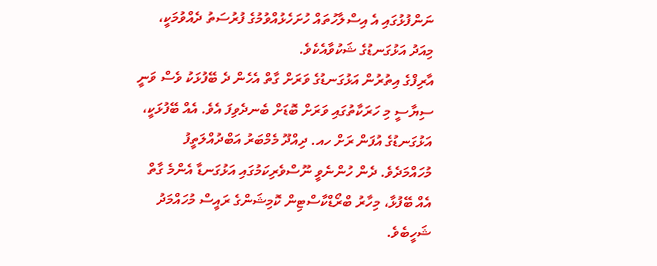ނަންފުޅުގައި އެ އިސްލާހުތައް ހުށަހެޅުއްވުމުގެ ފުރުސަތު ދެއްވުމަކީ، މިއަދު އަޅުގަނޑުގެ ޝަކުވާއެކެވެ.
އާރިފްގެ އިތުރުން އަޅުގަނޑުގެ ވަރަށް ގާތް އެހެން ދެ ބޭފުޅަކު ވެސް ވަނީ ސިޔާސީ މި ހަރަކާތުގައި ވަރަށް ބޮޑަށް ބެނދެވިފަ އެވެ. އެއް ބޭފުޅަކީ، އަޅުގަނޑުގެ އުފަން ރަށް ހއ. ދިއްދޫ މެމްބަރު އަބްދުއްލަތީފު މުހައްމަދެވެ. ދެން ހުންނެވީ ނޫސްވެރިކަމުގައި އަޅުގަނޑާ އެންމެ ގާތް އެއް ބޭފުޅާ، މިހާރު ބްރޯޑްކާސްޓިން ކޮމިޝަންގެ ރައީސް މުހައްމަދު ޝަހީބެވެ.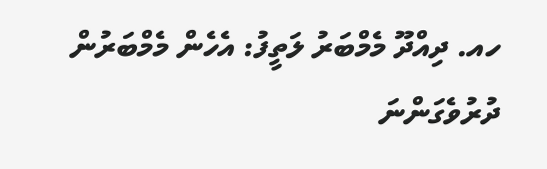ހއ. ދިއްދޫ މެމްބަރު ލަތީފު: އެހެން މެމްބަރުން ދުރުވެގަންނަ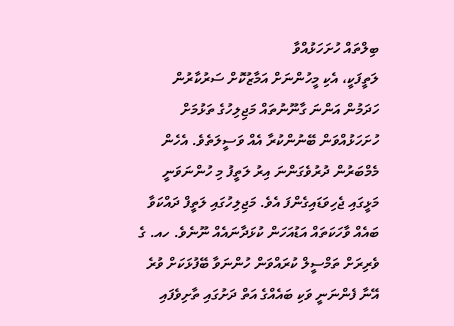ބިލްތައް ހުށަހަޅުއްވާ
ލަތީފަކީ، އެކި މީހުންނަށް އަމާޒުކޮށް ސަރުކާރުން ހަދަމުން އަންނަ ގާނޫނުތައް މަޖިލިހުގެ ތަޅުމަށް ހުށަހަޅުއްވަން ބޭނުންކުރާ އެއް ވަސީލަތެވެ. އެހެން މެމްބަރުން ދުރުވެގަންނަ އިރު ލަތީފު މި ހުންނަވަނީ މަޅީގައި ޖެހިވަޑައިގެންފަ އެވެ. މަޖިލިހުގައި ލަތީފް ދައްކަވާ ބައެއް ވާހަކަތައް އަޑުއަހަން ކުޅަދާނައެއް ނޫނެވެ. ހއ. ގެ ވެރިރަށް ތަމްސީލް ކުރައްވަން ހުންނަވާ ބޭފުޅަކަށް ވުރެ އޭނާ ފެންނަނީ ވަކި ބައެއްގެ އަތް ދަށުގައި ތާށިވެފައި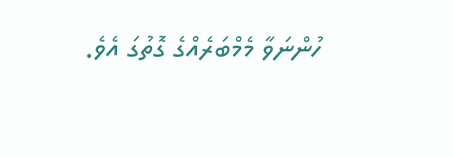ހުންނަވާ މެމްބަރެއްގެ ގޮތުގަ އެވެ.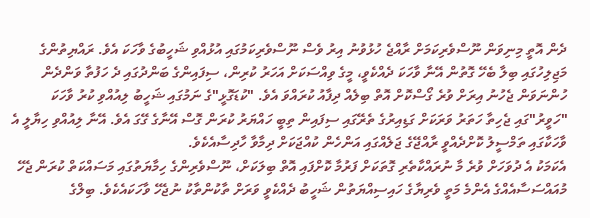ދެން އޮތީ މިނިވަން ނޫސްވެރިކަމަށް ރާއްޖެ ހުޅުވުނު އިރު ވެސް ނޫސްވެރިކަމުގައި އުޅުއްވި ޝަހީބުގެ ވާހަކަ އެވެ. ރައްޔިތުންގެ މަޖިލިހުގައި ބިލާ ބެހޭ ގޮތުން އޭނާ ވާހަކަ ދެއްކެވީ، މީގެ ވިއްސަކަށް އަހަރު ކުރިން، ސިފައިންގެ ބަންދުގައި ދެ ހަފުތާ ވަންދެން ހުންނަވަން ޖެހުނު އިރަށް ވުރެ ގޯސްކޮށް އޮތް ބިލެއް ދިފާއު ކުރައްވަ އެވެ. "ކުޑަގޮޅީ"ގެ ނަމުގައި ޝަހީބު ލިއުއްވި ކުރު ވާހަކަ "ހަވީރު"ގައި ޖެހިތާ ހަތަރު ވަރަކަށް ގަޑިއިރުގެ ތެރޭގައި ސިފައިން ތިބީ ހައްޔަރު ކުރަން ގޮސް އޭނާގެ ގޭގަ އެވެ. އޭނާ ލިއުއްވި ހިޔާލީ އެ ވާހަކާގައި ތަމްސީލު ކޮށްދެއްވީ ރާއްޖޭގެ ޖަލެއްގައި އަންހެން ކުއްޖަކަށް ދިމާވާ ހާދިސާއެކެވެ.
އެކަމަކު އެ ދުވަހަށް ވުރެ މާ ނުރައްކާތެރި ގޮތަކަށް ފަރުމާ ކޮށްފައި އޮތް ބިލަކަށް، ނޫސްވެރިންގެ ހިމާޔަތުގައި މަސައްކަތް ކުރަން ޖެހޭ މުއައްސަސާއެއްގެ އެންމެ މަތީ ވެރިޔާގެ ހައިސިއްޔަތުން ޝަހީބު ދެއްކެވީ ވަރަށް ތާކުންތާކު ނުޖެހޭ ވާހަކައެކެވެ. ބިލްގެ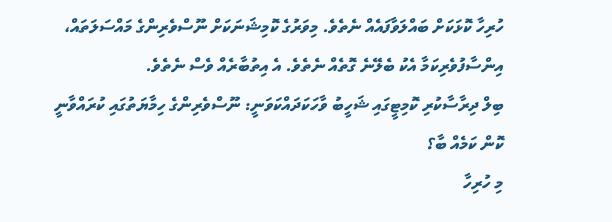ހުރިހާ ކޮޅަކަށް ބައްލަވާފައެއް ނެތެވެ. މިވަރުގެ ކޮމިޝަނަކަށް ނޫސްވެރިންގެ މައްސަލަތައް، އިންސާފުވެރިކަމާ އެކު ބެލޭނެ ގޮތެއް ނެތެވެ. އެ އިތުބާރެއް ވެސް ނެތެވެ.
ބިލް ދިރާސާކުރި ކޮމިޓީގައި ޝަހީބު ވާހަކަދައްކަވަނީ: ނޫސްވެރިންގެ ހިމާޔަތުގައި ކުރައްވާނީ ކޮން ކަމެއް ބާ؟
މި ހުރިހާ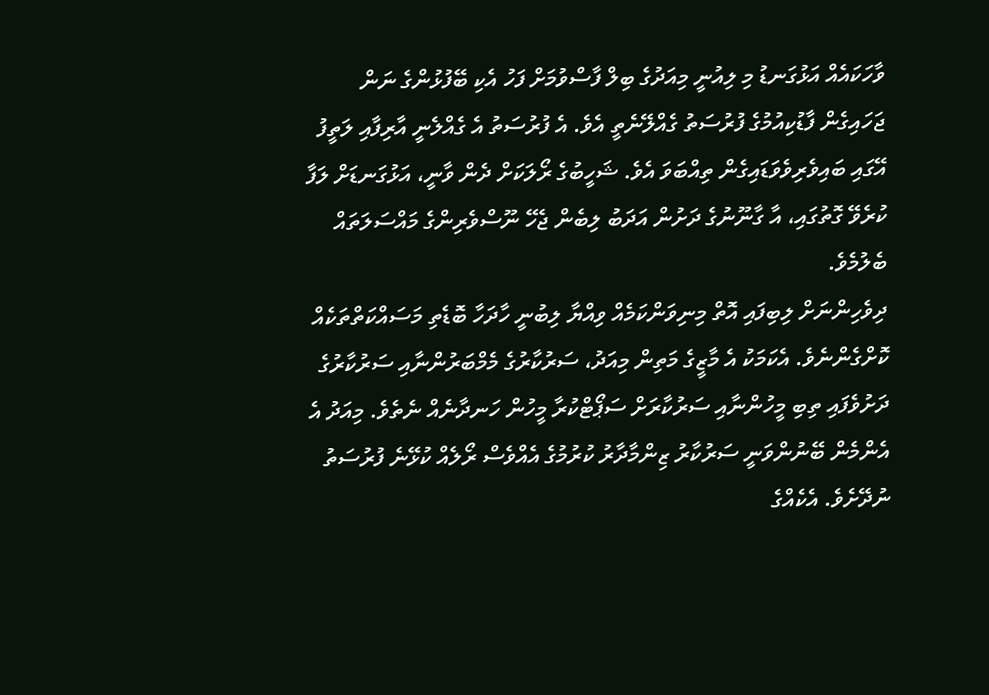ވާހަކައެއް އަޅުގަނޑު މި ލިއުނީ މިއަދުގެ ބިލް ފާސްވުމަށް ފަހު އެކި ބޭފުޅުންގެ ނަން ޖަހައިގެން ފާޑުކިއުމުގެ ފުރުސަތު ގެއްލޭނެތީ އެވެ. އެ ފުރުސަތު އެ ގެއްލެނީ އާރިފާއި ލަތީފު އޭގައި ބައިވެރިވެވަޑައިގެން ތިއްބަވަ އެވެ. ޝަހީބުގެ ރޯލަކަށް ދެން ވާނީ، އަޅުގަނޑަށް ލަފާ ކުރެވޭ ގޮތުގައި، އާ ގާނޫނުގެ ދަށުން އަދަބު ލިބެން ޖެހޭ ނޫސްވެރިންގެ މައްސަލަތައް ބެލުމެވެ.
ދިވެހިންނަށް ލިބިފައި އޮތް މިނިވަންކަމެއް ވިއްޔާ ލިބުނީ ހާދަހާ ބޮޑެތި މަސައްކަތްތަކެއް ކޮށްގެންނެވެ. އެކަމަކު އެ މާޒީގެ މަތިން މިއަދު، ސަރުކާރުގެ މެމްބަރުންނާއި ސަރުކާރުގެ ދަށުވެފައި ތިބި މީހުންނާއި ސަރުކާރަށް ސަޕޯޓްކުރާ މީހުން ހަނދާނެއް ނެތެވެ. މިއަދު އެ އެންމެން ބޭނުންވަނީ ސަރުކާރު ޒިންމާދާރު ކުރުމުގެ އެއްވެސް ރޯލެއް ކުޅޭނެ ފުރުސަތު ނުދޭށެވެ. އެކެއްގެ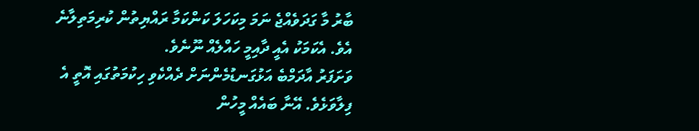ބާރު މާ ގަދަވެއްޖެ ނަމަ މިކަހަލަ ކަންކަމާ ރައްޔިތުން ކުރިމަތިލާނެ އެވެ. އެކަމަކު އެއީ ދާއިމީ ހައްލެއް ނޫނެވެ.
ވަށަފަރު އާދަމްބެ އަޅުގަނޑުމެންނަށް ދެއްކެވި ހިކުމަތުގައި އޮތީ އެ ފިލާވަޅެވެ. އޭނާ ބައެއް މީހުން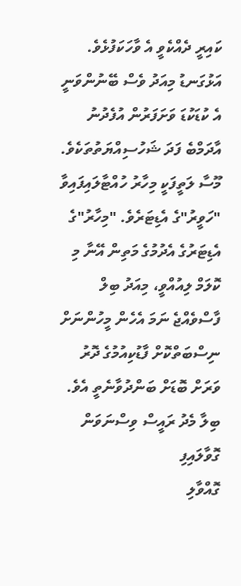ކައިރީ ދެއްކެވީ އެ ވާހަކަފުޅެވެ. އަޅުގަނޑު މިއަދު ވެސް ބޭނުންވަނީ އެ ކުޑަކުޑަ ވަށަފަރުން އުފެދުނު އާދަމްބެ ފަދަ ޝަހުސިއްޔަތުތަކެވެ.
މޫސާ ލަތީފަކީ މިހާރު ހުއްޓާލައިފައިވާ "ހަވީރު"ގެ އެޑިޓަރެވެ. "މިހާރު"ގެ އެޑިޓަރުގެ އެދުމުގެ މަތިން އޭނާ މި ކޮލަމް ލިއުއްވީ، މިއަދު ބިލް ފާސްވެއްޖެ ނަމަ އެހެން މީހުންނަށް ނިސްބަތްކޮށް ފާޑުކިއުމުގެ ދޮރު ވަރަށް ބޮޑަށް ބަންދުވާނެތީ އެވެ.
ބިލާ މެދު ރައީސް ވިސްނަވަން ގޮވާލައިފި
ގޮއްވާލި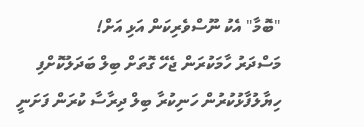"ބޮމާ" އެކު ނޫސްވެރިކަން އަޅި އަށް!
މަސްދަރު ހާމަކުރަން ޖެހޭ ގޮތަށް ބިލް ބަދަލުކޮށްފި
ހިޔާލުފާޅުކުރުން ހަނިކުރާ ބިލް ދިރާސާ ކުރަން ފަށަނީ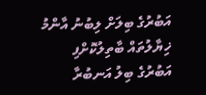އަބުރުގެ ބިލަށް ލިބުނު އާންމު ޚިޔާލުތައް ބާތިލުކޮށްފި
އަބުރުގެ ބިލު އަނބުރާ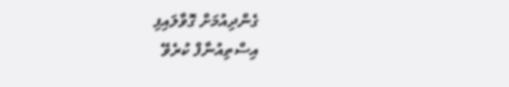ގެންދިއުމަށް ގޮވާލައިފި
އިސްތިއުނާފް ކުރެވޭ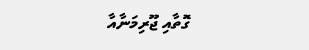ގޮތާއި ޖޫރިމަނާއާ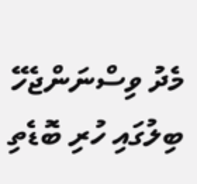މެދު ވިސްނަންޖެހޭ
ބިލުގައި ހުރި ބޮޑެތި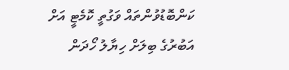ކަންބޮޑުވުންތައް ވަގުތީ ކޮމެޓީ އަށް
އަބުރުގެ ބިލަށް ހިޔާލު ހޯދަން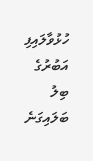ހުޅުވާލައިފި
އަބުރުގެ ބިލު ބަލައިގަނެ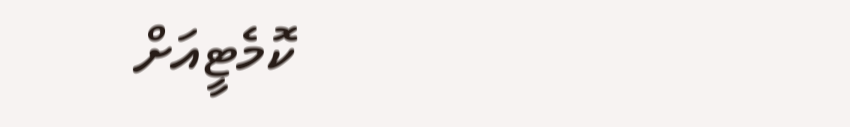ކޮމެޓީއަށް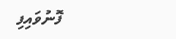ފޮނުވައިފި